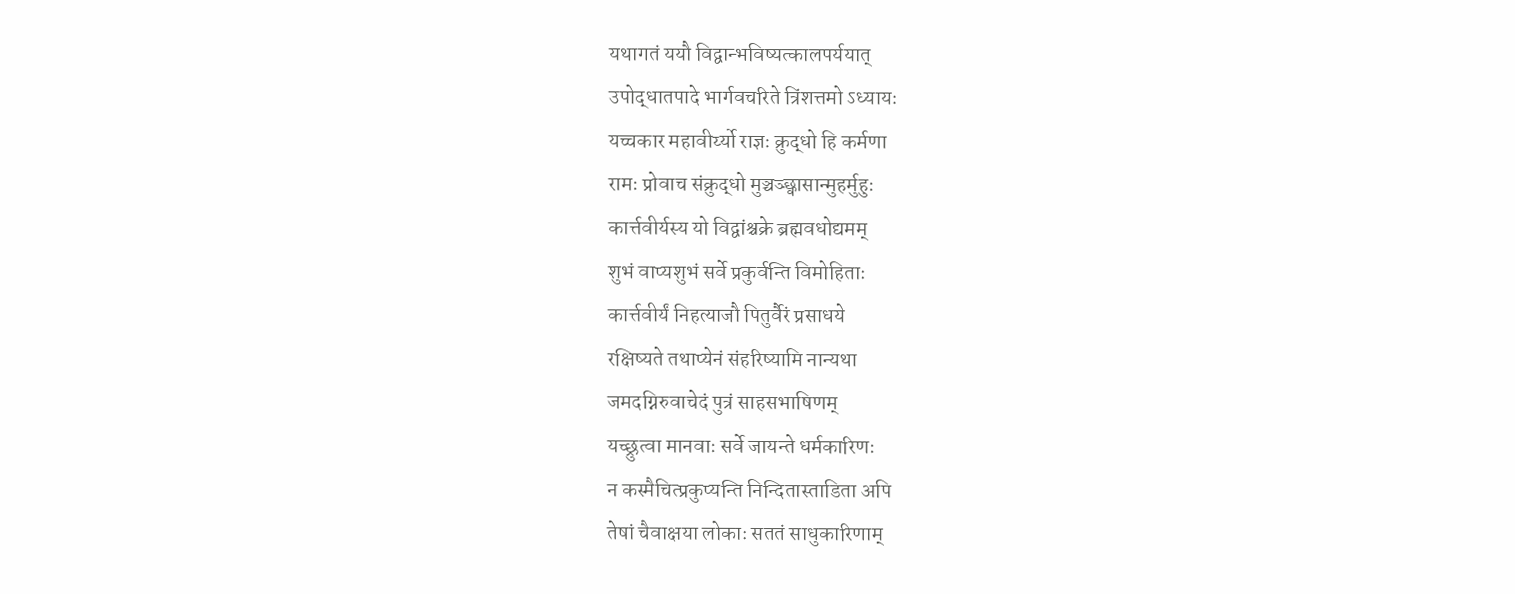यथागतं ययौ विद्वान्भविष्यत्कालपर्ययात्
उपोद्धातपादे भार्गवचरिते त्रिंशत्तमो ऽध्यायः
यच्चकार महावीर्य्यो राज्ञः क्रुद्धो हि कर्मणा
रामः प्रोवाच संक्रुद्धो मुञ्चञ्छ्वासान्मुहर्मुहुः
कार्त्तवीर्यस्य यो विद्वांश्चक्रे ब्रह्मवधोद्यमम्
शुभं वाप्यशुभं सर्वे प्रकुर्वन्ति विमोहिताः
कार्त्तवीर्यं निहत्याजौ पितुर्वैरं प्रसाधये
रक्षिष्यते तथाप्येनं संहरिष्यामि नान्यथा
जमदग्निरुवाचेदं पुत्रं साहसभाषिणम्
यच्छ्रुत्वा मानवाः सर्वे जायन्ते धर्मकारिणः
न कस्मैचित्प्रकुप्यन्ति निन्दितास्ताडिता अपि
तेषां चैवाक्षया लोकाः सततं साधुकारिणाम्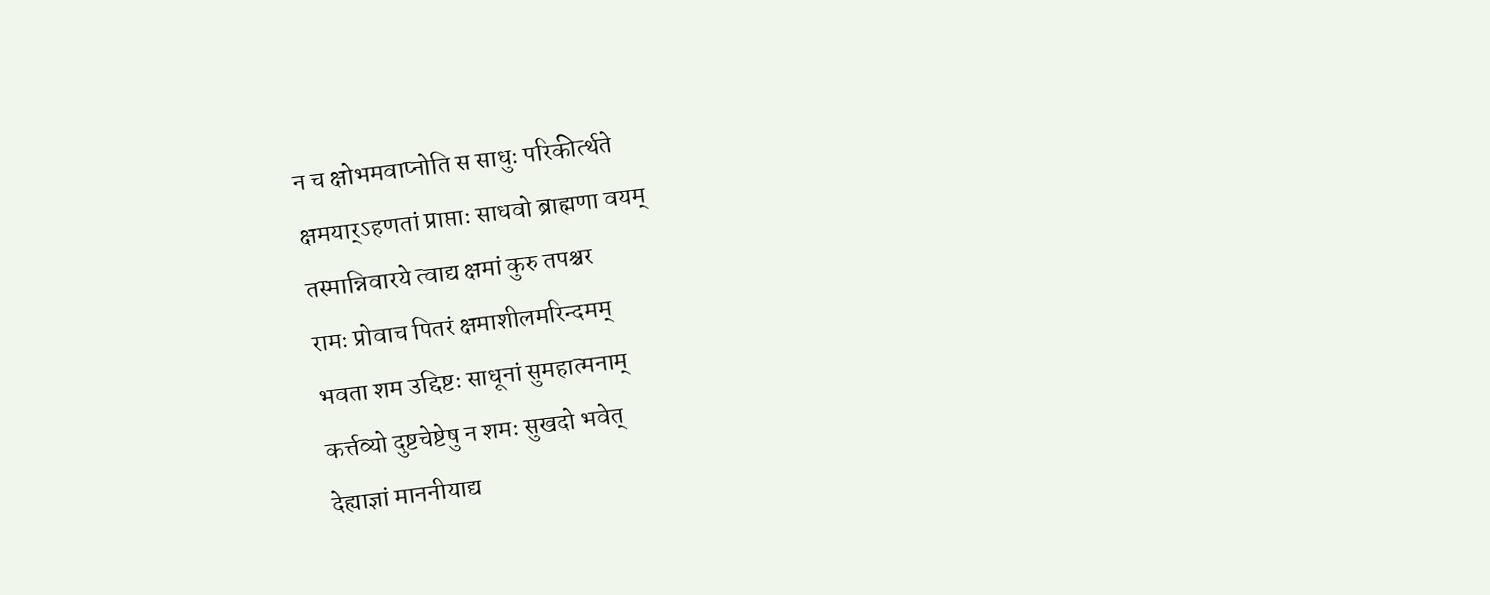न च क्षोभमवाप्नोति स साधुः परिकीर्त्थते
क्षमयार्ऽहणतां प्राप्ताः साधवो ब्राह्मणा वयम्
तस्मान्निवारये त्वाद्य क्षमां कुरु तपश्चर
रामः प्रोवाच पितरं क्षमाशीलमरिन्दमम्
भवता शम उद्दिष्टः साधूनां सुमहात्मनाम्
कर्त्तव्यो दुष्टचेष्टेषु न शमः सुखदो भवेत्
देह्याज्ञां माननीयाद्य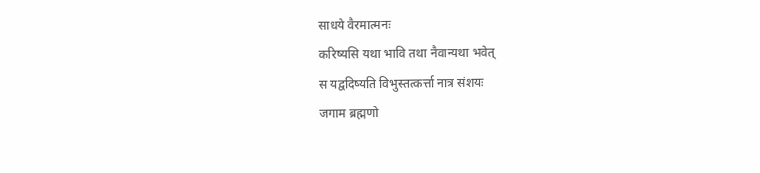साधये वैरमात्मनः
करिष्यसि यथा भावि तथा नैवान्यथा भवेत्
स यद्वदिष्यति विभुस्तत्कर्त्ता नात्र संशयः
जगाम ब्रह्मणो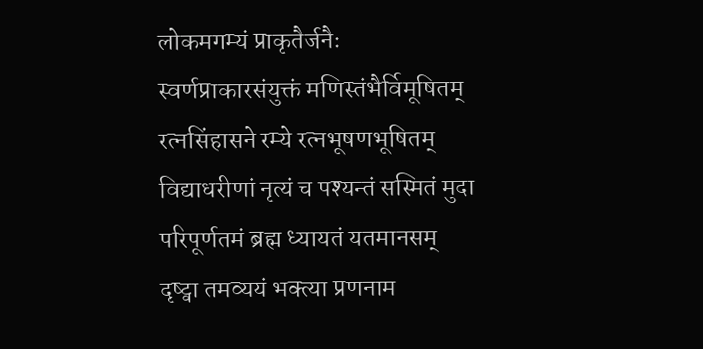लोकमगम्यं प्राकृतैर्जनैः
स्वर्णप्राकारसंयुक्तं मणिस्तंभैर्विमूषितम्
रत्नसिंहासने रम्ये रत्नभूषणभूषितम्
विद्याधरीणां नृत्यं च पश्यन्तं सस्मितं मुदा
परिपूर्णतमं ब्रह्म ध्यायतं यतमानसम्
दृष्ट्वा तमव्ययं भक्त्या प्रणनाम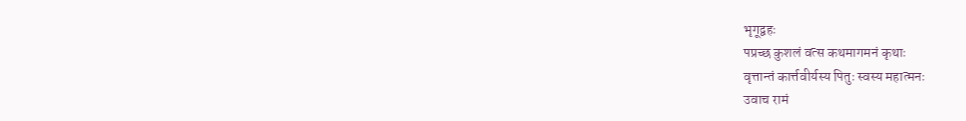भृगूद्वहः
पप्रच्छ कुशलं वत्स कथमागमनं कृथाः
वृत्तान्तं कार्त्तवीर्यस्य पितुः स्वस्य महात्मनः
उवाच रामं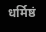धर्मिष्ठं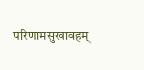परिणामसुखावहम्